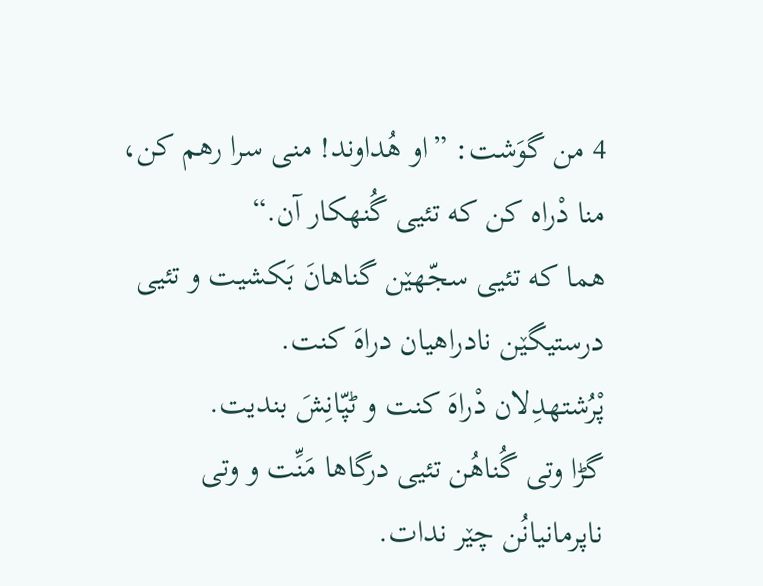4 من گوَشت: ”او هُداوند! منی سرا رهم کن، منا دْراه کن که تئیی گُنهکار آن.“
هما که تئیی سجّهێن گناهانَ بَکشیت و تئیی درستیگێن نادراهیان دراهَ کنت.
پْرُشتهدِلان دْراهَ کنت و ٹپّانِشَ بندیت.
گڑا وتی گُناهُن تئیی درگاها مَنِّت و وتی ناپرمانیانُن چێر ندات.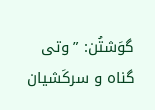گوَشتُن: ”وتی گناه و سرکَشیان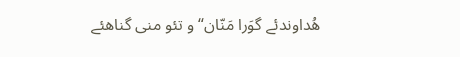هُداوندئے گوَرا مَنّان“ و تئو منی گناهئے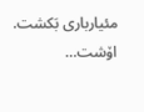مئیارباری بَکشت. اۆشت...